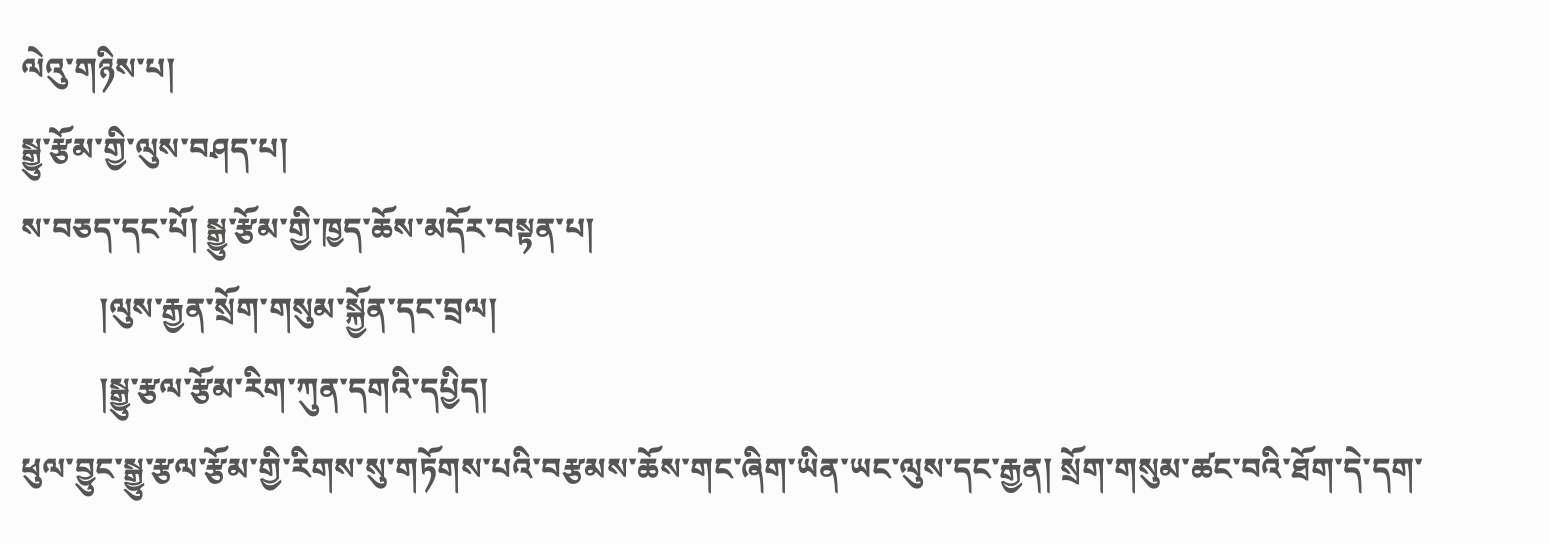ལེའུ་གཉིས་པ།
སྒྱུ་རྩོམ་གྱི་ལུས་བཤད་པ།
ས་བཅད་དང་པོ། སྒྱུ་རྩོམ་གྱི་ཁྱད་ཆོས་མདོར་བསྟན་པ།
          །ལུས་རྒྱན་སྲོག་གསུམ་སྐྱོན་དང་བྲལ།
          །སྒྱུ་རྩལ་རྩོམ་རིག་ཀུན་དགའི་དཔྱིད།
ཕུལ་བྱུང་སྒྱུ་རྩལ་རྩོམ་གྱི་རིགས་སུ་གཏོགས་པའི་བརྩམས་ཆོས་གང་ཞིག་ཡིན་ཡང་ལུས་དང་རྒྱན། སྲོག་གསུམ་ཚང་བའི་ཐོག་དེ་དག་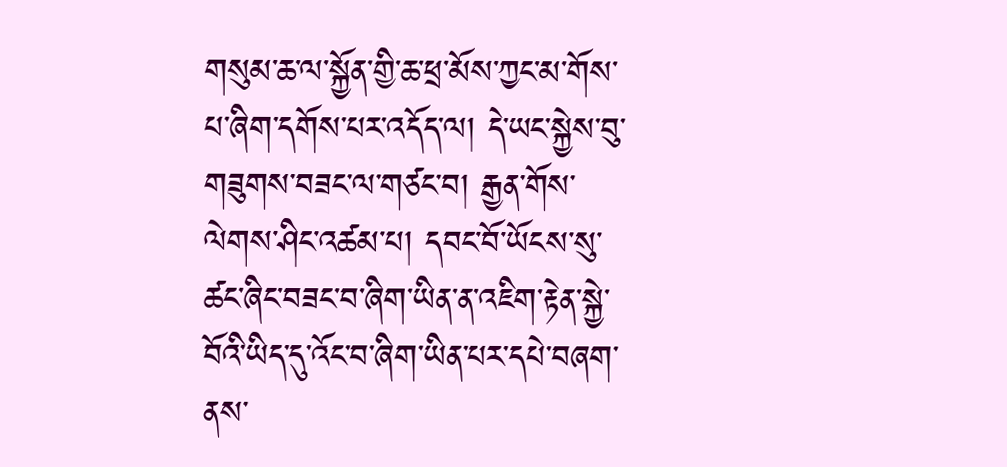གསུམ་ཆ་ལ་སྐྱོན་གྱི་ཆ་ཕྲ་མོས་ཀྱང་མ་གོས་པ་ཞིག་དགོས་པར་འདོད་ལ། དེ་ཡང་སྐྱེས་བུ་གཟུགས་བཟང་ལ་གཙང་བ། རྒྱན་གོས་ལེགས་ཤིང་འཚམ་པ། དབང་བོ་ཡོངས་སུ་ཚང་ཞིང་བཟང་བ་ཞིག་ཡིན་ན་འཇིག་རྟེན་སྐྱེ་བོའི་ཡིད་དུ་འོང་བ་ཞིག་ཡིན་པར་དཔེ་བཞག་ནས་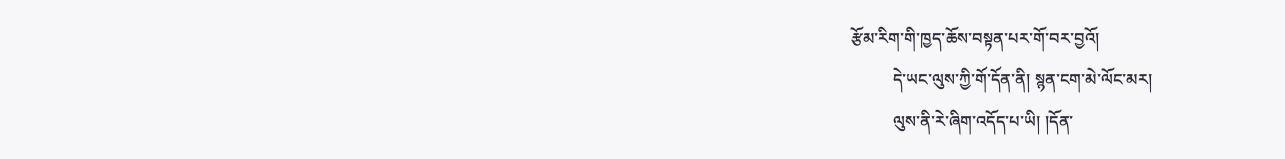རྩོམ་རིག་གི་ཁྱད་ཆོས་བསྟན་པར་གོ་བར་བྱའོ།
          དེ་ཡང་ལུས་ཀྱི་གོ་དོན་ནི། སྙན་ངག་མེ་ལོང་མར།
          ལུས་ནི་རེ་ཞིག་འདོད་པ་ཡི། །དོན་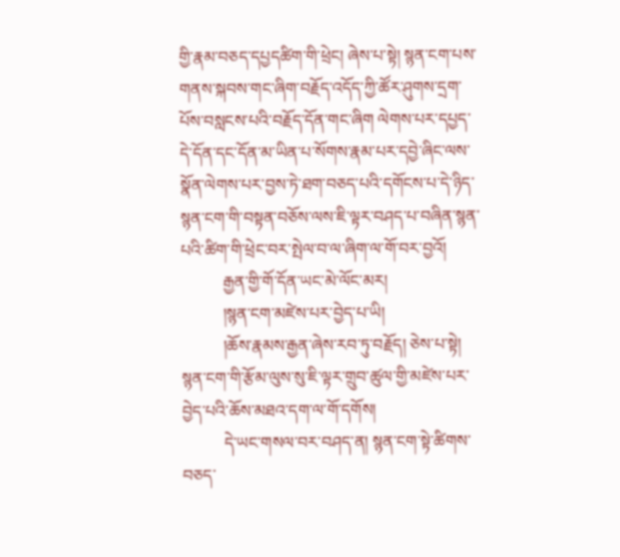གྱི་རྣམ་བཅད་དཔྱདཚིག་གི་ཕྲེང། ཞེས་པ་སྟེ། སྙན་ངག་པས་གནས་སྐབས་གང་ཞིག་བརྗོད་འདོད་ཀྱི་ཚོར་ཤུགས་དྲག་པོས་བསླངས་པའི་བརྗོད་དོན་གང་ཞིག ལེགས་པར་དཔྱད་དེ་དོན་དང་དོན་མ་ཡིན་པ་སོགས་རྣམ་པར་དབྱེ་ཞིང་ལས་སྣོན་ལེགས་པར་བྱས་ཏེ་ཐག་བཅད་པའི་དགོངས་པ་དེ་ཉིད་སྙན་ངག་གི་བསྟན་བཅོས་ལས་ཇི་ལྟར་བཤད་པ་བཞིན་སྙན་པའི་ཚིག་གི་ཕྲེང་བར་སྤེལ་བ་ལ་ཞིག་ལ་གོ་བར་བྱའོ།
          རྒྱན་གྱི་གོ་དོན་ཡང་མེ་ལོང་མར།
          །སྙན་ངག་མཛེས་པར་བྱེད་པ་ཡི།
          །ཆོས་རྣམས་རྒྱན་ཞེས་རབ་ཏུ་བརྗོད། ཅེས་པ་སྟེ། སྙན་ངག་གི་རྩོམ་ལུས་སུ་ཇི་ལྟར་གྲུབ་ཚུལ་གྱི་མཛེས་པར་བྱེད་པའི་ཆོས་མཐའ་དག་ལ་གོ་དགོས།
          དེ་ཡང་གསལ་བར་བཤད་ན། སྙན་ངག་སྟེ་ཚིགས་བཅད་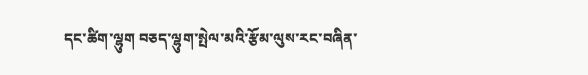དང་ཚིག་ལྷུག བཅད་ལྷུག་སྤེལ་མའི་རྩོམ་ལུས་རང་བཞིན་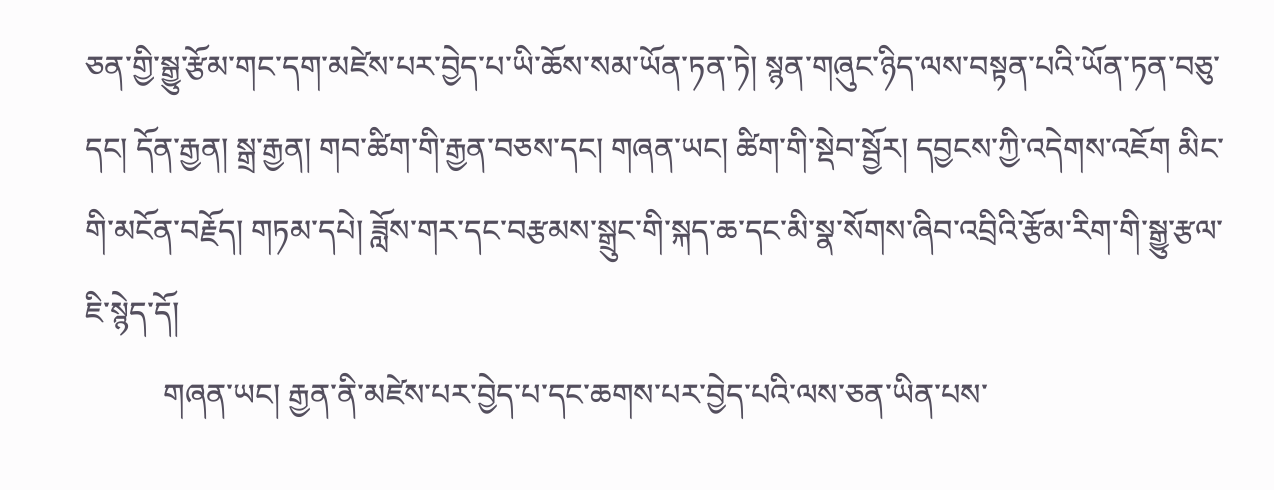ཅན་གྱི་སྒྱུ་རྩོམ་གང་དག་མཛེས་པར་བྱེད་པ་ཡི་ཆོས་སམ་ཡོན་ཏན་ཏེ། སྙན་གཞུང་ཉིད་ལས་བསྟན་པའི་ཡོན་ཏན་བཅུ་དང། དོན་རྒྱན། སྒྲ་རྒྱན། གབ་ཚིག་གི་རྒྱན་བཅས་དང། གཞན་ཡང། ཚིག་གི་སྡེབ་སྦྱོར། དབྱངས་ཀྱི་འདེགས་འཇོག མིང་གི་མངོན་བརྗོད། གཏམ་དཔེ། ཟློས་གར་དང་བརྩམས་སྒྲུང་གི་སྐད་ཆ་དང་མི་སྣ་སོགས་ཞིབ་འབྲིའི་རྩོམ་རིག་གི་སྒྱུ་རྩལ་ཇི་སྙེད་དོ།
          གཞན་ཡང། རྒྱན་ནི་མཛེས་པར་བྱེད་པ་དང་ཆགས་པར་བྱེད་པའི་ལས་ཅན་ཡིན་པས་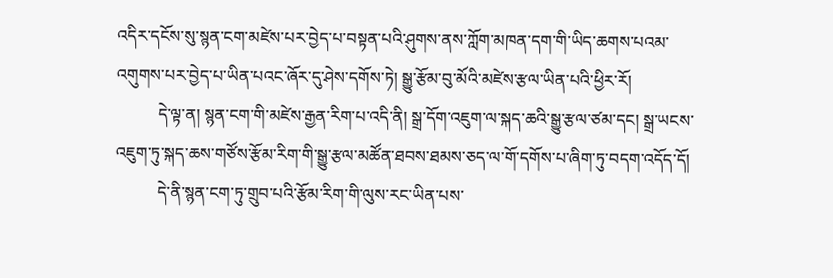འདིར་དངོས་སུ་སྙན་ངག་མཛེས་པར་བྱེད་པ་བསྟན་པའི་ཤུགས་ནས་ཀློག་མཁན་དག་གི་ཡིད་ཆགས་པའམ་འགུགས་པར་བྱེད་པ་ཡིན་པའང་ཞོར་དུ་ཤེས་དགོས་ཏེ། སྒྱུ་རྩོམ་བུ་མོའི་མཛེས་རྩལ་ཡིན་པའི་ཕྱིར་རོ།
          དེ་ལྟ་ན། སྙན་ངག་གི་མཛེས་རྒྱན་རིག་པ་འདི་ནི། སྒྲ་དོག་འཇུག་ལ་སྐད་ཆའི་སྒྱུ་རྩལ་ཙམ་དང། སྒྲ་ཡངས་འཇུག་ཏུ་སྐད་ཆས་གཙོས་རྩོམ་རིག་གི་སྒྱུ་རྩལ་མཚོན་ཐབས་ཐམས་ཅད་ལ་གོ་དགོས་པ་ཞིག་ཏུ་བདག་འདོད་དོ།
          དེ་ནི་སྙན་ངག་ཏུ་གྲུབ་པའི་རྩོམ་རིག་གི་ལུས་རང་ཡིན་པས་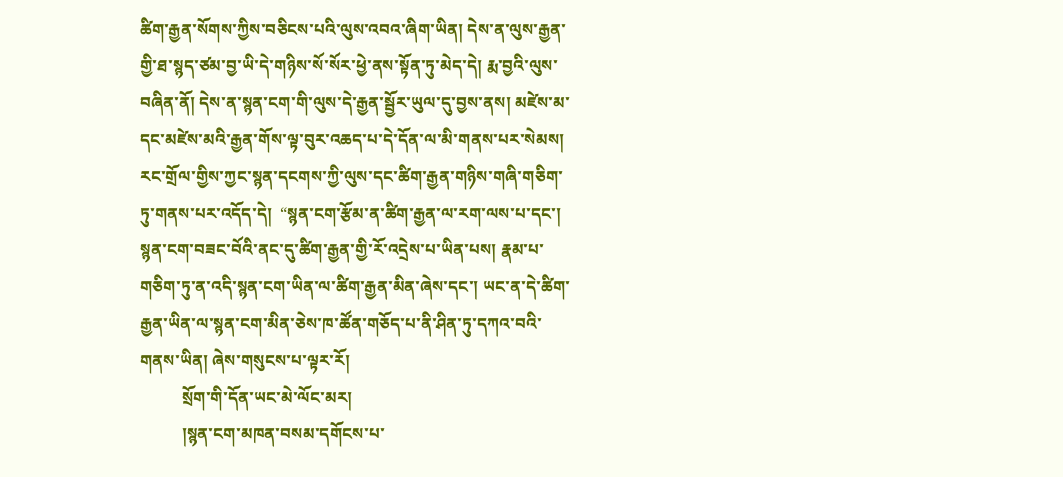ཚིག་རྒྱན་སོགས་ཀྱིས་བཅིངས་པའི་ལུས་འབའ་ཞིག་ཡིན། དེས་ན་ལུས་རྒྱན་གྱི་ཐ་སྙད་ཙམ་བྱ་ཡི་དེ་གཉིས་སོ་སོར་ཕྱེ་ནས་སྟོན་ཏུ་མེད་དེ། རྨ་བྱའི་ལུས་བཞིན་ནོ། དེས་ན་སྙན་ངག་གི་ལུས་དེ་རྒྱན་སྦྱོར་ཡུལ་དུ་བྱས་ནས། མཛེས་མ་དང་མཛེས་མའི་རྒྱན་གོས་ལྟ་བུར་འཆད་པ་དེ་དོན་ལ་མི་གནས་པར་སེམས། རང་གྲོལ་གྱིས་ཀྱང་སྙན་དངགས་ཀྱི་ལུས་དང་ཚིག་རྒྱན་གཉིས་གཞི་གཅིག་ཏུ་གནས་པར་འདོད་དེ།  “སྙན་ངག་རྩོམ་ན་ཚིག་རྒྱན་ལ་རག་ལས་པ་དང་། སྙན་ངག་བཟང་བོའི་ནང་དུ་ཚིག་རྒྱན་གྱི་རོ་འདྲེས་པ་ཡིན་པས། རྣམ་པ་གཅིག་ཏུ་ན་འདི་སྙན་ངག་ཡིན་ལ་ཚིག་རྒྱན་མིན་ཞེས་དང་། ཡང་ན་དེ་ཚིག་རྒྱན་ཡིན་ལ་སྙན་ངག་མིན་ཅེས་ཁ་ཚོན་གཅོད་པ་ནི་ཤིན་ཏུ་དཀའ་བའི་གནས་ཡིན། ཞེས་གསུངས་པ་ལྟར་རོ།
          སྲོག་གི་དོན་ཡང་མེ་ལོང་མར།
          །སྙན་ངག་མཁན་བསམ་དགོངས་པ་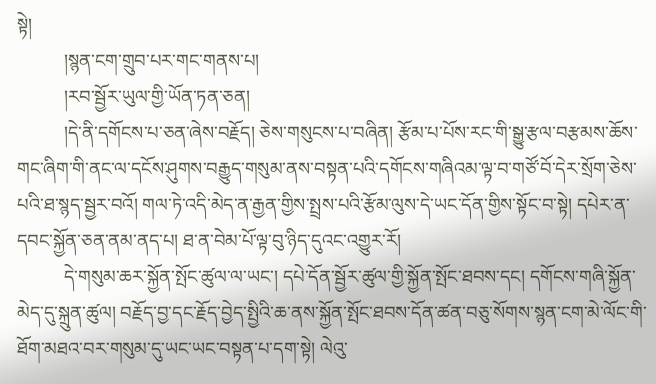སྟེ།
          །སྙན་ངག་གྲུབ་པར་གང་གནས་པ།
          །རབ་སྦྱོར་ཡུལ་གྱི་ཡོན་ཏན་ཅན།
          །དེ་ནི་དགོངས་པ་ཅན་ཞེས་བརྗོད། ཅེས་གསུངས་པ་བཞིན། རྩོམ་པ་པོས་རང་གི་སྒྱུ་རྩལ་བརྩམས་ཆོས་གང་ཞིག་གི་ནང་ལ་དངོས་ཤུགས་བརྒྱུད་གསུམ་ནས་བསྟན་པའི་དགོངས་གཞིའམ་ལྟ་བ་གཙོ་བོ་དེར་སྲོག་ཅེས་པའི་ཐ་སྙད་སྦྱར་བའོ། གལ་ཏེ་འདི་མེད་ན་རྒྱན་གྱིས་སྤྲས་པའི་རྩོམ་ལུས་དེ་ཡང་དོན་གྱིས་སྟོང་བ་སྟེ། དཔེར་ན་དབང་སྐྱོན་ཅན་ནམ་ནད་པ། ཐ་ན་བེམ་པོ་ལྟ་བུ་ཉིད་དུའང་འགྱུར་རོ།
          དེ་གསུམ་ཆར་སྐྱོན་སྤོང་ཚུལ་ལ་ཡང་། དཔེ་དོན་སྦྱོར་ཚུལ་གྱི་སྐྱོན་སྤོང་ཐབས་དང། དགོངས་གཞི་སྐྱོན་མེད་དུ་སྐྲུན་ཚུལ། བརྗོད་བྱ་དང་རྗོད་བྱེད་སྤྱིའི་ཆ་ནས་སྐྱོན་སྤོང་ཐབས་དོན་ཚན་བཅུ་སོགས་སྙན་ངག་མེ་ལོང་གི་ཐོག་མཐའ་བར་གསུམ་དུ་ཡང་ཡང་བསྟན་པ་དག་སྟེ། ལེའུ་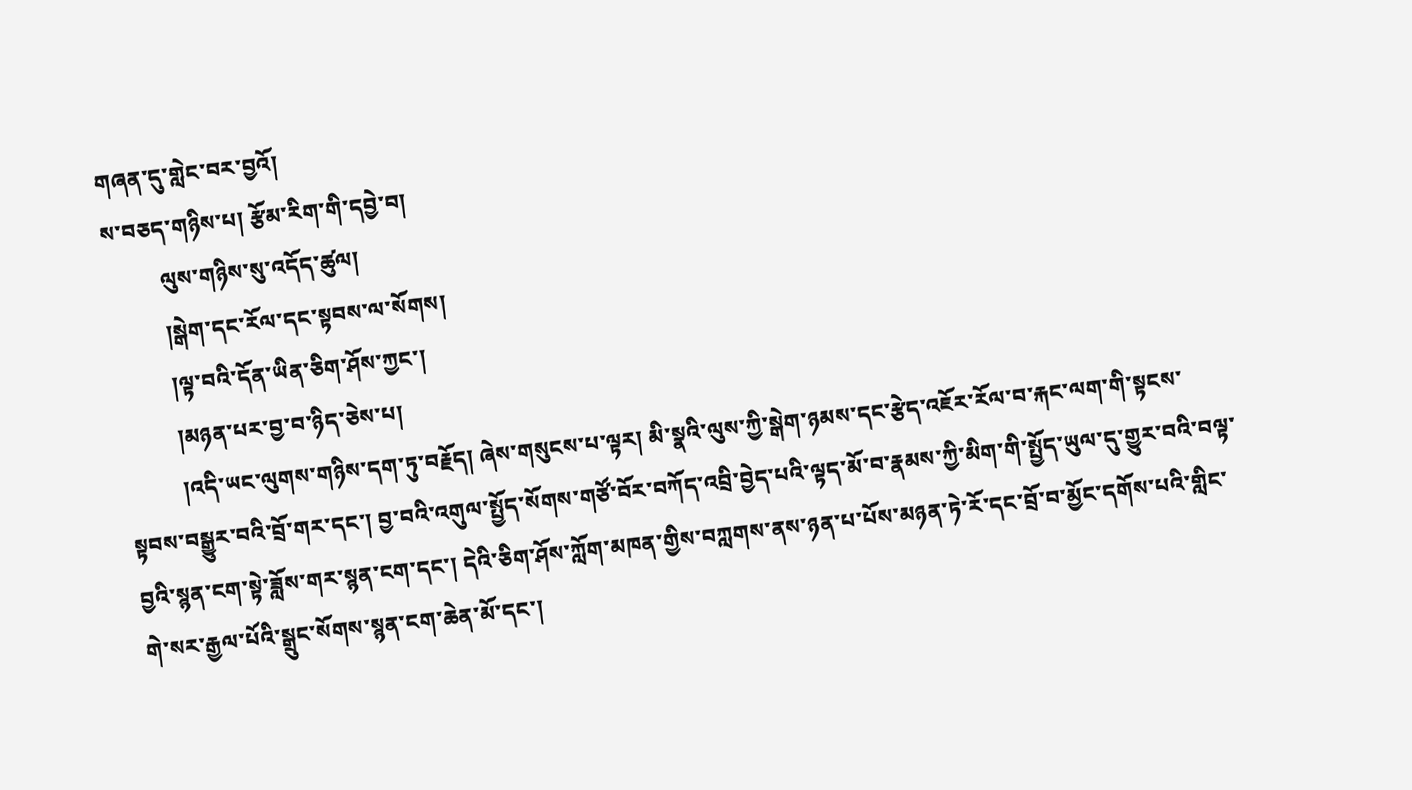གཞན་དུ་གླེང་བར་བྱའོ།
ས་བཅད་གཉིས་པ། རྩོམ་རིག་གི་དབྱེ་བ།
          ལུས་གཉིས་སུ་འདོད་ཚུལ།
          །སྒེག་དང་རོལ་དང་སྟབས་ལ་སོགས།
          །ལྟ་བའི་དོན་ཡིན་ཅིག་ཤོས་ཀྱང་།
          །མཉན་པར་བྱ་བ་ཉིད་ཅེས་པ།
          །འདི་ཡང་ལུགས་གཉིས་དག་ཏུ་བརྗོད། ཞེས་གསུངས་པ་ལྟར། མི་སྣའི་ལུས་ཀྱི་སྒེག་ཉམས་དང་རྩེད་འཇོར་རོལ་བ་རྐང་ལག་གི་སྟངས་སྟབས་བསྒྱུར་བའི་བྲོ་གར་དང་། བྱ་བའི་འགུལ་སྤྱོད་སོགས་གཙོ་བོར་བཀོད་འབྲི་བྱེད་པའི་ལྟད་མོ་བ་རྣམས་ཀྱི་མིག་གི་སྤྱོད་ཡུལ་དུ་གྱུར་བའི་བལྟ་བྱའི་སྙན་ངག་སྟེ་ཟློས་གར་སྙན་ངག་དང་། དེའི་ཅིག་ཤོས་ཀློག་མཁན་གྱིས་བཀླགས་ནས་ཉན་པ་པོས་མཉན་ཏེ་རོ་དང་བྲོ་བ་མྱོང་དགོས་པའི་གླིང་གེ་སར་རྒྱལ་པོའི་སྒྲུང་སོགས་སྙན་ངག་ཆེན་མོ་དང་།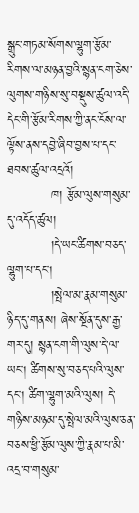སྒྲུང་གཏམ་སོགས་ལྷུག་རྩོམ་རིགས་ལ་མཉན་བྱའི་སྙན་ངག་ཅེས་ལུགས་གཉིས་སུ་བསྡུས་ཚུལ་འདི་དེང་གི་རྩོམ་རིགས་ཀྱི་ནང་ངོས་ལ་ལྟོས་ནས་དབྱེ་ཞིབ་བྱས་པ་དང་ཐབས་ཚུལ་འདྲའོ།
          ཁ། རྩོམ་ལུས་གསུམ་དུ་འདོད་ཚུལ།
          །དེ་ཡང་ཚིགས་བཅད་ལྷུག་པ་དང།
          །སྤེལ་མ་རྣམ་གསུམ་ཉིད་དུ་གནས། ཞེས་སྔོན་དུས་རྒྱ་གར་དུ། སྙན་ངག་གི་ལུས་དེ་ལ་ཡང། ཚིགས་སུ་བཅད་པའི་ལུས་དང། ཚིག་ལྷུག་མའི་ལུས། དེ་གཉིས་མཉམ་དུ་སྤེལ་མའི་ལུས་ཅན་བཅས་ཕྱི་རྩོམ་ལུས་ཀྱི་རྣམ་པ་མི་འདྲ་བ་གསུམ་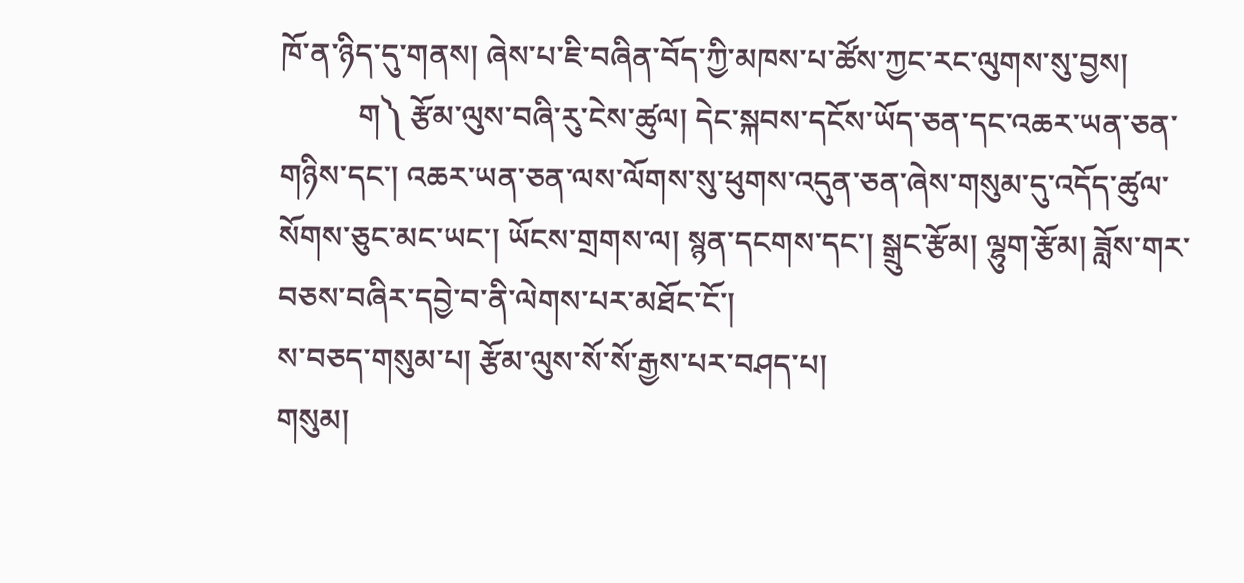ཁོ་ན་ཉིད་དུ་གནས། ཞེས་པ་ཇི་བཞིན་བོད་ཀྱི་མཁས་པ་ཚོས་ཀྱང་རང་ལུགས་སུ་བྱས།
          ག༽ རྩོམ་ལུས་བཞི་རུ་ངེས་ཚུལ། དེང་སྐབས་དངོས་ཡོད་ཅན་དང་འཆར་ཡན་ཅན་གཉིས་དང་། འཆར་ཡན་ཅན་ལས་ལོགས་སུ་ཕུགས་འདུན་ཅན་ཞེས་གསུམ་དུ་འདོད་ཚུལ་སོགས་ཅུང་མང་ཡང་། ཡོངས་གྲགས་ལ། སྙན་དངགས་དང་། སྒྲུང་རྩོམ། ལྷུག་རྩོམ། ཟློས་གར་བཅས་བཞིར་དབྱེ་བ་ནི་ལེགས་པར་མཐོང་ངོ་།
ས་བཅད་གསུམ་པ། རྩོམ་ལུས་སོ་སོ་རྒྱས་པར་བཤད་པ།
གསུམ།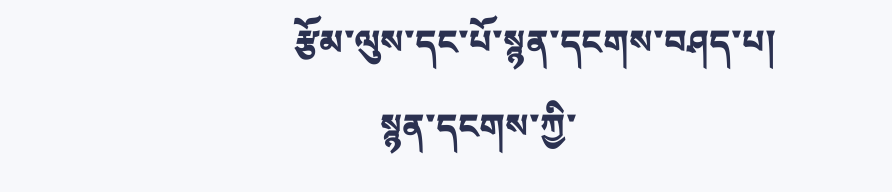རྩོམ་ལུས་དང་པོ་སྙན་དངགས་བཤད་པ།
          སྙན་དངགས་ཀྱི་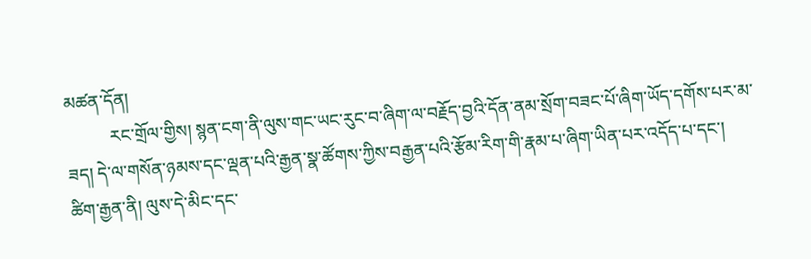མཚན་དོན།
          རང་གྲོལ་གྱིས། སྙན་ངག་ནི་ལུས་གང་ཡང་རུང་བ་ཞིག་ལ་བརྗོད་བྱའི་དོན་ནམ་སྲོག་བཟང་པོ་ཞིག་ཡོད་དགོས་པར་མ་ཟད། དེ་ལ་གསོན་ཉམས་དང་ལྡན་པའི་རྒྱན་སྣ་ཚོགས་ཀྱིས་བརྒྱན་པའི་རྩོམ་རིག་གི་རྣམ་པ་ཞིག་ཡིན་པར་འདོད་པ་དང་། ཚིག་རྒྱན་ནི། ལུས་དེ་མིང་དང་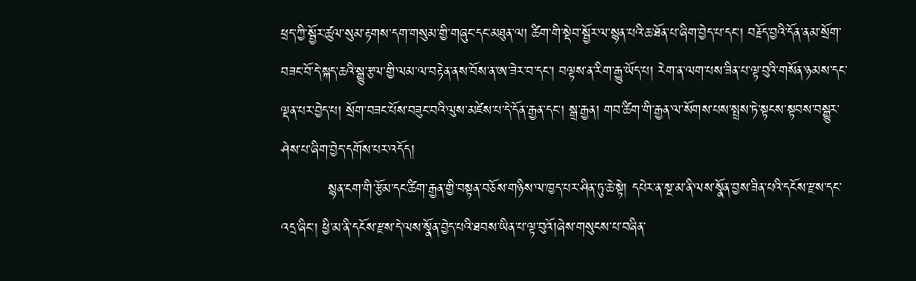ཕྲད་ཀྱི་སྦྱོར་ཚུལ་སུམ་རྟགས་དག་གསུམ་གྱི་གཞུང་དང་མཐུན་ལ། ཚིག་གི་སྡེབ་སྦྱོར་ལ་སྙན་པའི་ཆ་ཐོན་པ་ཞིག་བྱེད་པ་དང་། བརྗོད་བྱའི་དོན་ནམ་སྲོག་བཟང་བོ་དེ་སྐད་ཆའི་སྒྱུ་རྩལ་གྱི་ལམ་ལ་བརྟེན་ནས་བོས་ན་ཨ་ཟེར་བ་དང་། བལྟས་ན་རིག་རྒྱུ་ཡོད་པ། རེག་ན་ལག་པས་ཟིན་པ་ལྟ་བུའི་གསོན་ཉམས་དང་ལྡན་པར་བྱེད་པ། སྲོག་བཟང་པོས་བཟུང་བའི་ལུས་མཛེས་པ་དེ་དོན་རྒྱན་དང་། སྒྲ་རྒྱན། གབ་ཚིག་གི་རྒྱན་ལ་སོགས་པས་སྤྲས་ཏེ་སྟངས་སྟབས་བསྒྱུར་ཤེས་པ་ཞིག་བྱེད་དགོས་པར་འདོད།
          སྙན་ངག་གི་རྩོམ་དང་ཚིག་རྒྱན་གྱི་བསྟན་བཅོས་གཉིས་ལ་ཁྱད་པར་ཤིན་ཏུ་ཆེ་སྟེ། དཔེར་ན་སྔ་མ་ནི་ལས་སྣོན་བྱས་ཟིན་པའི་དངོས་རྫས་དང་འདྲ་ཞིང་། ཕྱི་མ་ནི་དངོས་རྫས་དེ་ལས་སྣོན་བྱེད་པའི་ཐབས་ཡིན་པ་ལྟ་བུའོ།ཞེས་གསུངས་པ་བཞིན་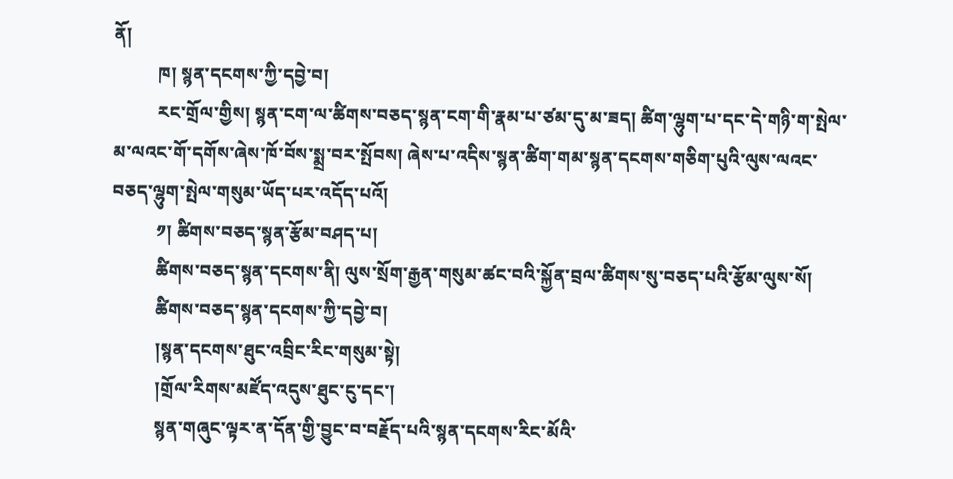ནོ།
          ཁ། སྙན་དངགས་ཀྱི་དབྱེ་བ།
          རང་གྲོལ་གྱིས། སྙན་ངག་ལ་ཚིགས་བཅད་སྙན་ངག་གི་རྣམ་པ་ཙམ་དུ་མ་ཟད། ཚིག་ལྷུག་པ་དང་དེ་གཉི་ག་སྤེལ་མ་ལའང་གོ་དགོས་ཞེས་ཁོ་བོས་སྨྲ་བར་སྤོབས། ཞེས་པ་འདིས་སྙན་ཚིག་གམ་སྙན་དངགས་གཅིག་པུའི་ལུས་ལའང་བཅད་ལྷུག་སྤེལ་གསུམ་ཡོད་པར་འདོད་པའོ།
          ༡། ཚིགས་བཅད་སྙན་རྩོམ་བཤད་པ།
          ཚིགས་བཅད་སྙན་དངགས་ནི། ལུས་སྲོག་རྒྱན་གསུམ་ཚང་བའི་སྐྱོན་བྲལ་ཚིགས་སུ་བཅད་པའི་རྩོམ་ལུས་སོ།
          ཚིགས་བཅད་སྙན་དངགས་ཀྱི་དབྱེ་བ།
          །སྙན་དངགས་ཐུང་འབྲིང་རིང་གསུམ་སྟེ།
          །གྲོལ་རིགས་མཛོད་འདུས་ཐུང་ངུ་དང་།
          སྙན་གཞུང་ལྟར་ན་དོན་གྱི་བྱུང་བ་བརྗོད་པའི་སྙན་དངགས་རིང་མོའི་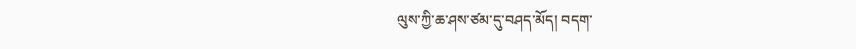ལུས་ཀྱི་ཆ་ཤས་ཙམ་དུ་བཤད་མོད། བདག་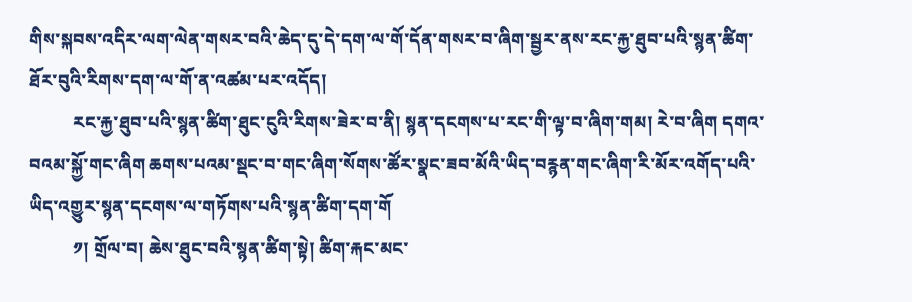གིས་སྐབས་འདིར་ལག་ལེན་གསར་བའི་ཆེད་དུ་དེ་དག་ལ་གོ་དོན་གསར་བ་ཞིག་སྦྱར་ནས་རང་རྐྱ་ཐུབ་པའི་སྙན་ཚིག་ཐོར་བུའི་རིགས་དག་ལ་གོ་ན་འཚམ་པར་འདོད།
          རང་རྐྱ་ཐུབ་པའི་སྙན་ཚིག་ཐུང་ངུའི་རིགས་ཟེར་བ་ནི། སྙན་དངགས་པ་རང་གི་ལྟ་བ་ཞིག་གམ། རེ་བ་ཞིག དགའ་བའམ་སྐྱོ་གང་ཞིག ཆགས་པའམ་སྡང་བ་གང་ཞིག་སོགས་ཚོར་སྣང་ཟབ་མོའི་ཡིད་བརྙན་གང་ཞིག་རི་མོར་འགོད་པའི་ཡིད་འགྱུར་སྙན་དངགས་ལ་གཏོགས་པའི་སྙན་ཚིག་དག་གོ
          ༡། གྲོལ་བ། ཆེས་ཐུང་བའི་སྙན་ཚིག་སྟེ། ཚིག་རྐང་མང་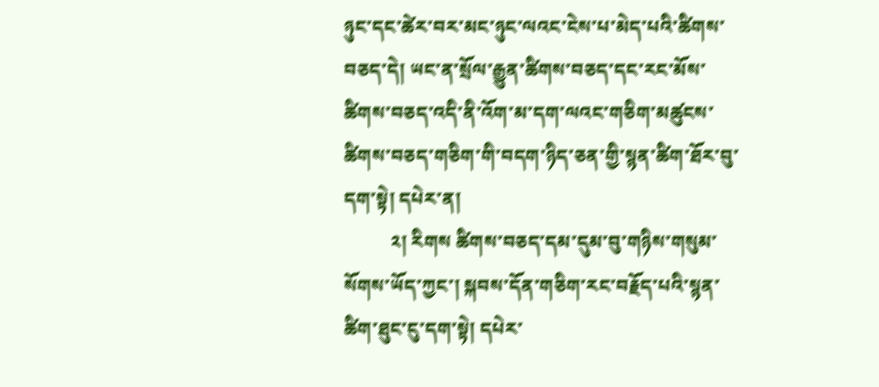ཉུང་དང་ཚེར་བར་མང་ཉུང་ལའང་ངེས་པ་མེད་པའི་ཚིགས་བཅད་དེ། ཡང་ན་སྲོལ་རྒྱུན་ཚིགས་བཅད་དང་རང་མོས་ཚིགས་བཅད་འདི་ནི་འོག་མ་དག་ལའང་གཅིག་མཚུངས་ཚིགས་བཅད་གཅིག་གི་བདག་ཉིད་ཅན་གྱི་སྙན་ཚིག་ཐོར་བུ་དག་སྟེ། དཔེར་ན།
          ༢། རིགས ཚིགས་བཅད་དམ་དུམ་བུ་གཉིས་གསུམ་སོགས་ཡོད་ཀྱང་། སྐབས་དོན་གཅིག་རང་བརྗོད་པའི་སྙན་ཚིག་ཐུང་ངུ་དག་སྟེ། དཔེར་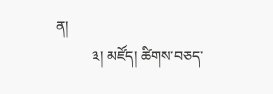ན།
          ༣། མཛོད། ཚིགས་བཅད་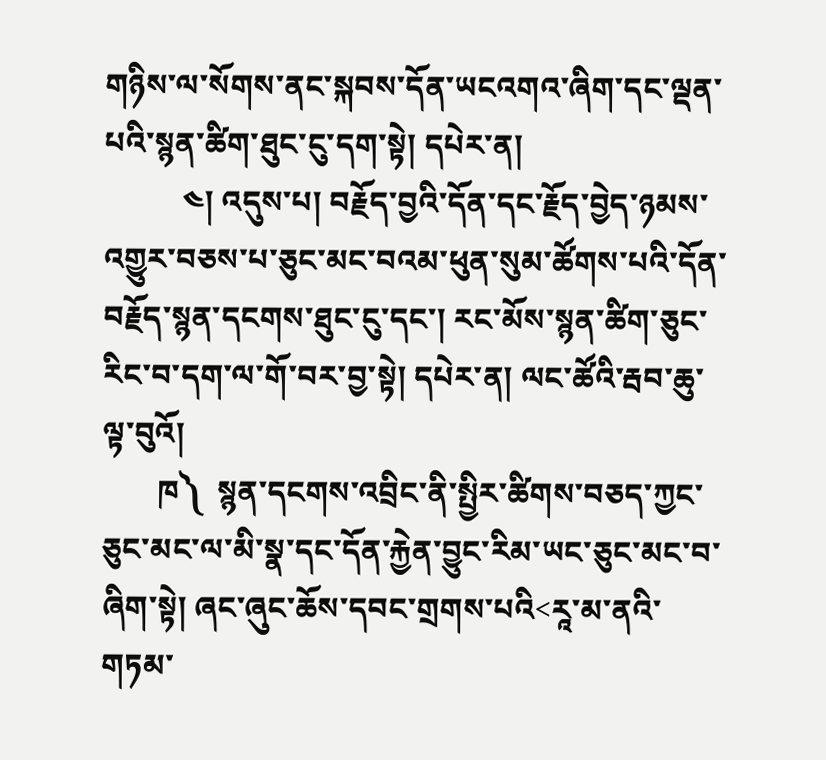གཉིས་ལ་སོགས་ནང་སྐབས་དོན་ཡངའགའ་ཞིག་དང་ལྡན་པའི་སྙན་ཚིག་ཐུང་ངུ་དག་སྟེ། དཔེར་ན།
          ༤། འདུས་པ། བརྗོད་བྱའི་དོན་དང་རྗོད་བྱེད་ཉམས་འགྱུར་བཅས་པ་ཅུང་མང་བའམ་ཕུན་སུམ་ཚོགས་པའི་དོན་བརྗོད་སྙན་དངགས་ཐུང་ངུ་དང་། རང་མོས་སྙན་ཚིག་ཅུང་རིང་བ་དག་ལ་གོ་བར་བྱ་སྟེ། དཔེར་ན། ལང་ཚོའི་རྦབ་ཆུ་ལྟ་བུའོ།
       ཁ༽  སྙན་དངགས་འབྲིང་ནི་སྤྱིར་ཚིགས་བཅད་ཀྱང་ཅུང་མང་ལ་མི་སྣ་དང་དོན་རྐྱེན་བྱུང་རིམ་ཡང་ཅུང་མང་བ་ཞིག་སྟེ། ཞང་ཞུང་ཆོས་དབང་གྲགས་པའི<རཱ་མ་ནའི་གཏམ་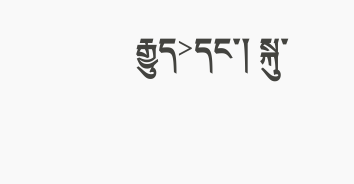རྒྱུད>དང་། སྐུ་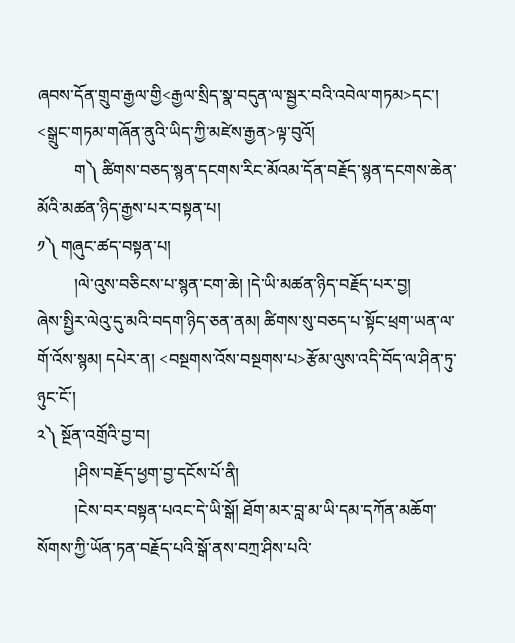ཞབས་དོན་གྲུབ་རྒྱལ་གྱི<རྒྱལ་སྲིད་སྣ་བདུན་ལ་སྦྱར་བའི་འབེལ་གཏམ>དང་། <སྒྲུང་གཏམ་གཞོན་ནུའི་ཡིད་ཀྱི་མཛེས་རྒྱན>ལྟ་བུའོ།
         ག༽ ཚིགས་བཅད་སྙན་དངགས་རིང་མོའམ་དོན་བརྗོད་སྙན་དངགས་ཆེན་མོའི་མཚན་ཉིད་རྒྱས་པར་བསྟན་པ།
༡༽ གཞུང་ཚད་བསྟན་པ།
         །ལེ་འུས་བཅིངས་པ་སྙན་ངག་ཆེ། །དེ་ཡི་མཚན་ཉིད་བརྗོད་པར་བྱ།
ཞེས་སྤྱིར་ལེའུ་དུ་མའི་བདག་ཉིད་ཅན་ནམ། ཚིགས་སུ་བཅད་པ་སྟོང་ཕྲག་ཡན་ལ་གོ་འོས་སྙམ། དཔེར་ན། <བསྔགས་འོས་བསྔགས་པ>རྩོམ་ལུས་འདི་བོད་ལ་ཤིན་ཏུ་ཉུང་ངོ་།
༢༽ སྔོན་འགྲོའི་བྱ་བ།
         །ཤིས་བརྗོད་ཕྱག་བྱ་དངོས་པོ་ནི།
         །ངེས་བར་བསྟན་པའང་དེ་ཡི་སྒོ། ཐོག་མར་བླ་མ་ཡི་དམ་དཀོན་མཆོག་སོགས་ཀྱི་ཡོན་ཏན་བརྗོད་པའི་སྒོ་ནས་བཀྲ་ཤིས་པའི་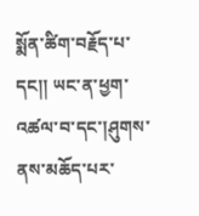སྨོན་ཚིག་བརྗོད་པ་དང།། ཡང་ན་ཕྱག་འཚལ་བ་དང་།ཤུགས་ནས་མཆོད་པར་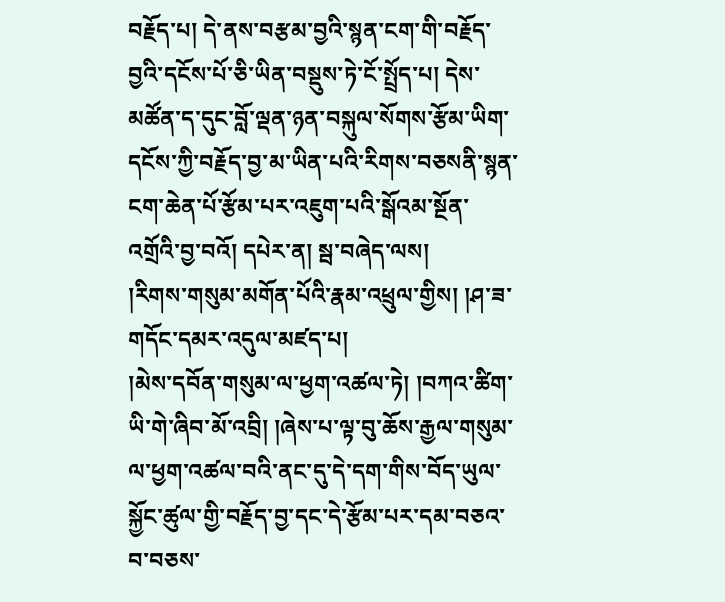བརྗོད་པ། དེ་ནས་བརྩམ་བྱའི་སྙན་ངག་གི་བརྗོད་བྱའི་དངོས་པོ་ཅི་ཡིན་བསྡུས་ཏེ་ངོ་སྤྲོད་པ། དེས་མཚོན་ད་དུང་བློ་ལྡན་ཉན་བསྐུལ་སོགས་རྩོམ་ཡིག་དངོས་ཀྱི་བརྗོད་བྱ་མ་ཡིན་པའི་རིགས་བཅསནི་སྙན་ངག་ཆེན་པོ་རྩོམ་པར་འཇུག་པའི་སྒོའམ་སྔོན་འགྲོའི་བྱ་བའོ། དཔེར་ན། སྦ་བཞེད་ལས།
།རིགས་གསུམ་མགོན་པོའི་རྣམ་འཕྲུལ་གྱིས། །ཤ་ཟ་གདོང་དམར་འདུལ་མཛད་པ།
།མེས་དབོན་གསུམ་ལ་ཕྱག་འཚལ་ཏེ། །བཀའ་ཚིག་ཡི་གེ་ཞིབ་མོ་འབྲི། །ཞེས་པ་ལྟ་བུ་ཆོས་རྒྱལ་གསུམ་ལ་ཕྱག་འཚལ་བའི་ནང་དུ་དེ་དག་གིས་བོད་ཡུལ་སྐྱོང་ཚུལ་གྱི་བརྗོད་བྱ་དང་དེ་རྩོམ་པར་དམ་བཅའ་བ་བཅས་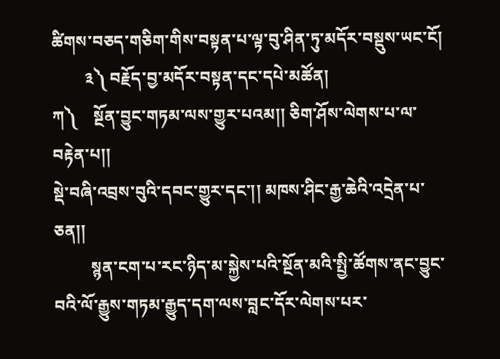ཚིགས་བཅད་གཅིག་གིས་བསྟན་པ་ལྟ་བུ་ཤིན་ཏུ་མདོར་བསྡུས་ཡང་ངོ།
        ༣༽ བརྗོད་བྱ་མདོར་བསྟན་དང་དཔེ་མཚོན།
ཀ༽    སྔོན་བྱུང་གཏམ་ལས་གྱུར་པའམ།། ཅིག་ཤོས་ལེགས་པ་ལ་བརྟེན་པ།།
སྡེ་བཞི་འབྲས་བུའི་དབང་གྱུར་དང་།། མཁས་ཤིང་རྒྱ་ཆེའི་འདྲེན་པ་ཅན།།
         སྙན་ངག་པ་རང་ཉིད་མ་སྐྱེས་པའི་སྔོན་མའི་སྤྱི་ཚོགས་ནང་བྱུང་བའི་ལོ་རྒྱུས་གཏམ་རྒྱུད་དག་ལས་བླང་དོར་ལེགས་པར་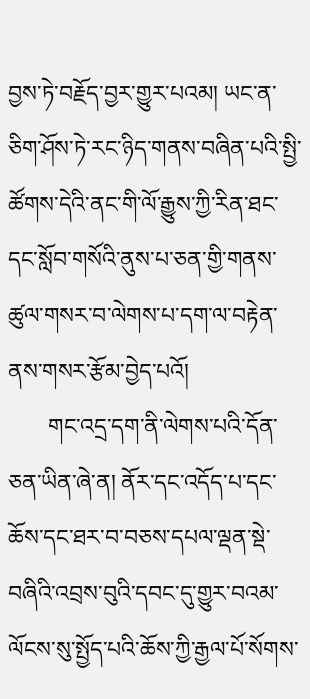བྱས་ཏེ་བརྗོད་བྱར་གྱུར་པའམ། ཡང་ན་ཅིག་ཤོས་ཏེ་རང་ཉིད་གནས་བཞིན་པའི་སྤྱི་ཚོགས་དེའི་ནང་གི་ལོ་རྒྱུས་ཀྱི་རིན་ཐང་དང་སློབ་གསོའི་ནུས་པ་ཅན་གྱི་གནས་ཚུལ་གསར་བ་ལེགས་པ་དག་ལ་བརྟེན་ནས་གསར་རྩོམ་བྱེད་པའོ།
       གང་འདྲ་དག་ནི་ལེགས་པའི་དོན་ཅན་ཡིན་ཞེ་ན། ནོར་དང་འདོད་པ་དང་ཆོས་དང་ཐར་བ་བཅས་དཔལ་ལྡན་སྡེ་བཞིའི་འབྲས་བུའི་དབང་དུ་གྱུར་བའམ་ལོངས་སུ་སྤྱོད་པའི་ཆོས་ཀྱི་རྒྱལ་པོ་སོགས་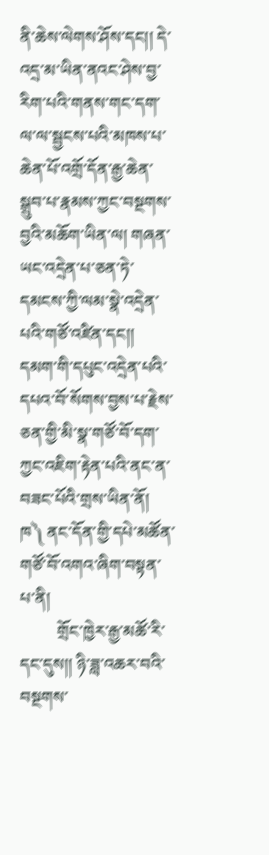ནི་ཆེས་ལེགས་ཤོས་དང།། དེ་འདྲ་མ་ཡིན་ནའང་ཤེས་བྱ་རིག་པའི་གནས་གང་དག་ལ་ལ་སྦྱངས་པའི་མཁས་པ་ཆེན་པོ་འགྲོ་དོན་རྒྱ་ཆེན་སྒྲུབ་པ་རྣམས་ཀྱང་བསྔགས་བྱའི་མཆོག་ཡིན་ལ། གཞན་ཡང་འདྲེན་པ་ཅན་ཏེ་དམངས་ཀྱི་ལམ་སྣེ་འདྲེན་པའི་གཙོ་འཛིན་དང།། དམག་གི་དཔུང་འདྲེན་པའི་དཔའ་བོ་སོགས་བྱས་པ་རྗེས་ཅན་གྱི་མི་སྣ་གཙོ་བོ་དག་ཀྱང་འཇིག་རྟེན་པའི་ནང་ན་བཟང་པོའི་གྲས་ཡིན་ནོ།
ཁ༽ ནང་དོན་གྱི་དཔེ་མཚོན་གཙོ་བོ་འགའ་ཞིག་བསྟན་པ་ནི།
         གྲོང་ཁྱེར་རྒྱ་མཚོ་རི་དང་དུས།། ཉི་ཟླ་འཆར་བའི་བསྔགས་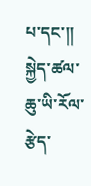པ་དང་།། སྐྱེད་ཚལ་ཆུ་ཡི་རོལ་རྩེད་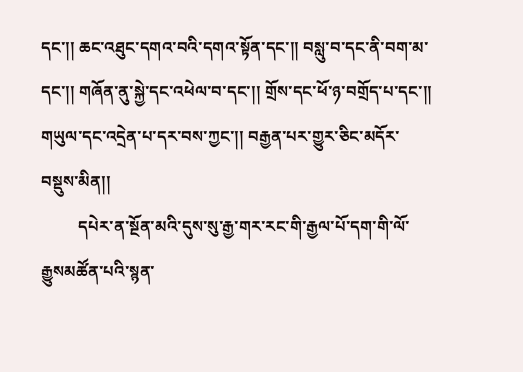དང་།། ཆང་འཐུང་དགའ་བའི་དགའ་སྟོན་དང་།། བསླུ་བ་དང་ནི་བག་མ་དང་།། གཞོན་ནུ་སྐྱེ་དང་འཕེལ་བ་དང་།། གྲོས་དང་ཕོ་ཉ་བགྲོད་པ་དང་།། གཡུལ་དང་འདྲེན་པ་དར་བས་ཀྱང་།། བརྒྱན་པར་གྱུར་ཅིང་མདོར་བསྡུས་མིན།།
         དཔེར་ན་སྔོན་མའི་དུས་སུ་རྒྱ་གར་རང་གི་རྒྱལ་པོ་དག་གི་ལོ་རྒྱུསམཚོན་པའི་སྙན་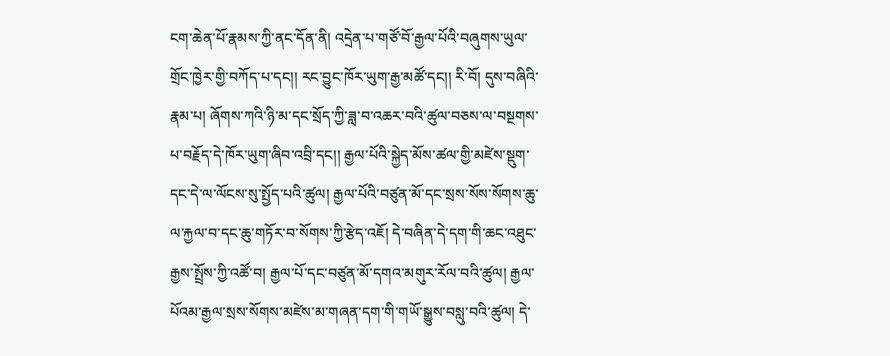ངག་ཆེན་པོ་རྣམས་ཀྱི་ནང་དོན་ནི། འདྲེན་པ་གཙོ་བོ་རྒྱལ་པོའི་བཞུགས་ཡུལ་གྲོང་ཁྱེར་གྱི་བཀོད་པ་དང།། རང་བྱུང་ཁོར་ཡུག་རྒྱ་མཚོ་དང།། རི་བོ། དུས་བཞིའི་རྣམ་པ། ཞོགས་ཀའི་ཉི་མ་དང་སྲོད་ཀྱི་ཟླ་བ་འཆར་བའི་ཚུལ་བཅས་ལ་བསྔགས་པ་བརྗོད་དེ་ཁོར་ཡུག་ཞིབ་འབྲི་དང།། རྒྱལ་པོའི་སྐྱེད་མོས་ཚལ་གྱི་མཛེས་སྡུག་དང་དེ་ལ་ལོངས་སུ་སྤྱོད་པའི་ཚུལ། རྒྱལ་པོའི་བཙུན་མོ་དང་སྲས་སོས་སོགས་ཆུ་ལ་རྐྱལ་བ་དང་ཆུ་གཏོར་བ་སོགས་ཀྱི་རྩེད་འཇོ། དེ་བཞིན་དེ་དག་གི་ཆང་འཐུང་རྒྱས་སྤྲོས་ཀྱི་འཚོ་བ། རྒྱལ་པོ་དང་བཙུན་མོ་དགའ་མགུར་རོལ་བའི་ཚུལ། རྒྱལ་པོའམ་རྒྱལ་སྲས་སོགས་མཛེས་མ་གཞན་དག་གི་གཡོ་སྒྱུས་བསླུ་བའི་ཚུལ། དེ་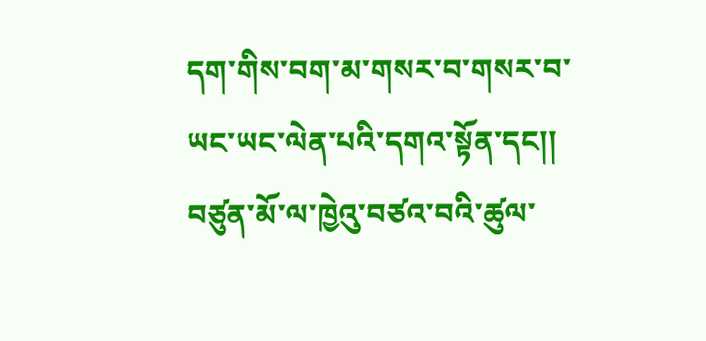དག་གིས་བག་མ་གསར་བ་གསར་བ་ཡང་ཡང་ལེན་པའི་དགའ་སྟོན་དང།། བཙུན་མོ་ལ་ཁྱེའུ་བཙའ་བའི་ཚུལ་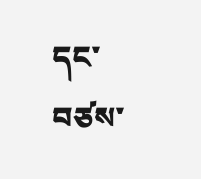དང་བཙས་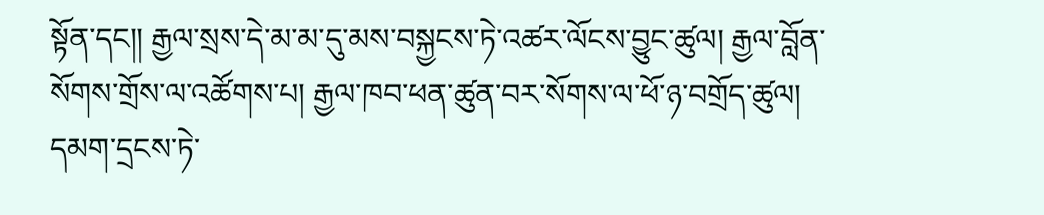སྟོན་དང།། རྒྱལ་སྲས་དེ་མ་མ་དུ་མས་བསྐྱངས་ཏེ་འཚར་ལོངས་བྱུང་ཚུལ། རྒྱལ་བློན་སོགས་གྲོས་ལ་འཚོགས་པ། རྒྱལ་ཁབ་ཕན་ཚུན་བར་སོགས་ལ་ཕོ་ཉ་བགྲོད་ཚུལ། དམག་དྲངས་ཏེ་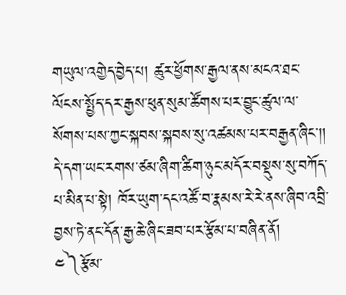གཡུལ་འགྱེད་བྱེད་པ། ཚུར་ཕྱོགས་རྒྱལ་ནས་མངའ་ཐང་ལོངས་སྤྱོད་དར་རྒྱས་ཕུན་སུམ་ཚོགས་པར་བྱུང་ཚུལ་ལ་སོགས་པས་ཀྱང་སྐབས་སྐབས་སུ་འཚམས་པར་བརྒྱན་ཞིང།། དེ་དག་ཡང་རགས་ཙམ་ཞིག་ཚིག་ཉུང་མདོར་བསྡུས་སུ་བཀོད་པ་མིན་པ་སྟེ། ཁོར་ཡུག་དང་འཚོ་བ་རྣམས་རེ་རེ་ནས་ཞིབ་འབྲི་བྱས་ཏེ་ནང་དོན་རྒྱ་ཆེ་ཞིང་ཟབ་པར་རྩོམ་པ་བཞིན་ནོ།
༤༽རྩོམ་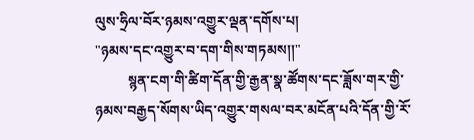ལུས་ཧྲིལ་བོར་ཉམས་འགྱུར་ལྡན་དགོས་པ།
"ཉམས་དང་འགྱུར་བ་དག་གིས་གཏམས།།"
         སྙན་ངག་གི་ཚིག་དོན་གྱི་རྒྱན་སྣ་ཚོགས་དང་ཟློས་གར་གྱི་ཉམས་བརྒྱད་སོགས་ཡིད་འགྱུར་གསལ་བར་མངོན་པའི་དོན་གྱི་རོ་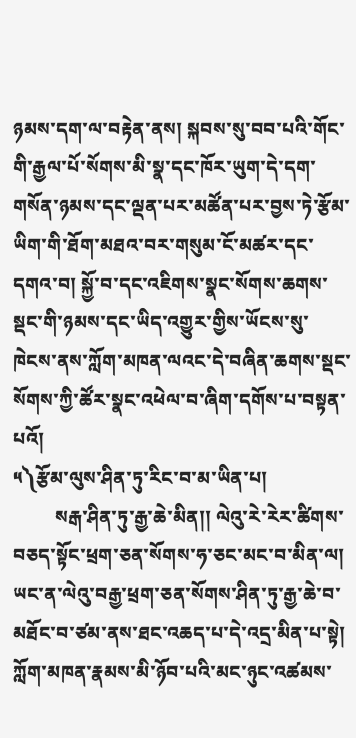ཉམས་དག་ལ་བརྟེན་ནས། སྐབས་སུ་བབ་པའི་གོང་གི་རྒྱལ་པོ་སོགས་མི་སྣ་དང་ཁོར་ཡུག་དེ་དག་གསོན་ཉམས་དང་ལྡན་པར་མཚོན་པར་བྱས་ཏེ་རྩོམ་ཡིག་གི་ཐོག་མཐའ་བར་གསུམ་ངོ་མཚར་དང་དགའ་བ། སྐྱོ་བ་དང་འཇིགས་སྣང་སོགས་ཆགས་སྡང་གི་ཉམས་དང་ཡིད་འགྱུར་གྱིས་ཡོངས་སུ་ཁེངས་ནས་ཀློག་མཁན་ལའང་དེ་བཞིན་ཆགས་སྡང་སོགས་ཀྱི་ཚོར་སྣང་འཕེལ་བ་ཞིག་དགོས་པ་བསྟན་པའོ།
༥༽རྩོམ་ལུས་ཤིན་ཏུ་རིང་བ་མ་ཡིན་པ།
         སརྒ་ཤིན་ཏུ་རྒྱ་ཆེ་མིན།། ལེའུ་རེ་རེར་ཚིགས་བཅད་སྟོང་ཕྲག་ཅན་སོགས་ཧ་ཅང་མང་བ་མིན་ལ། ཡང་ན་ལེའུ་བརྒྱ་ཕྲག་ཅན་སོགས་ཤིན་ཏུ་རྒྱ་ཆེ་བ་མཐོང་བ་ཙམ་ནས་ཐང་འཆད་པ་དེ་འདྲ་མིན་པ་སྟེ། ཀློག་མཁན་རྣམས་མི་ཉོབ་པའི་མང་ཉུང་འཚམས་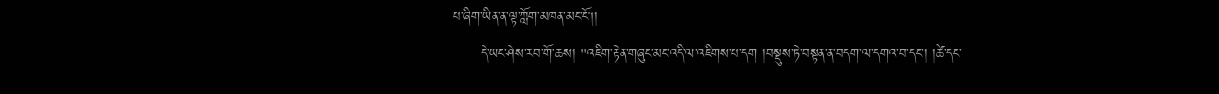པ་ཞིག་ཡིན་ན་ལྟ་ཀློག་མཁན་མང་ངོ།།
      དེ་ཡང་ཤེས་རབ་གོ་ཆས། "འཇིག་རྟེན་གཞུང་མང་འདི་ལ་འཇིགས་པ་དག །བསྡུས་ཏེ་བསྟན་ན་བདག་ལ་དགའ་བ་དང་། །ཚེ་དང་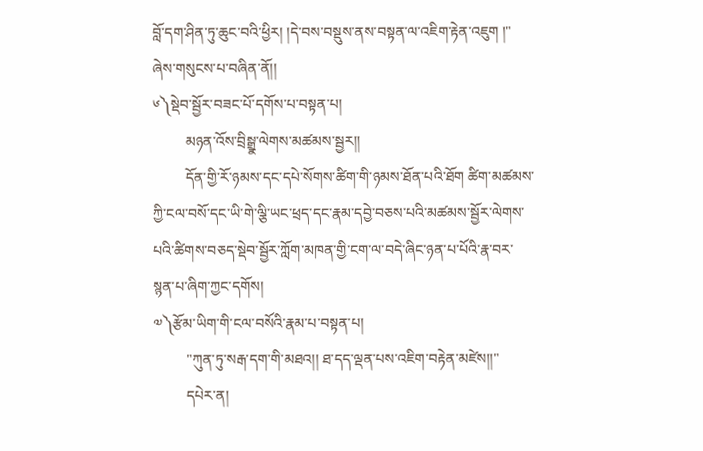བློ་དག་ཤིན་ཏུ་ཆུང་བའི་ཕྱིར། །དེ་བས་བསྡུས་ནས་བསྟན་ལ་འཇིག་རྟེན་འཇུག །" ཞེས་གསུངས་པ་བཞིན་ནོ།།
༦༽སྡེབ་སྦྱོར་བཟང་པོ་དགོས་པ་བསྟན་པ།
         མཉན་འོས་བྲིསྒྲྣ་ལེགས་མཚམས་སྦྱར།།
         དོན་གྱི་རོ་ཉམས་དང་དཔེ་སོགས་ཚིག་གི་ཉམས་ཐོན་པའི་ཐོག ཚིག་མཚམས་ཀྱི་ངལ་བསོ་དང་ཡི་གེ་ལྕི་ཡང་ཕྲད་དང་རྣམ་དབྱེ་བཅས་པའི་མཚམས་སྦྱོར་ལེགས་པའི་ཚིགས་བཅད་སྡེབ་སྦྱོར་ཀློག་མཁན་གྱི་ངག་ལ་བདེ་ཞིང་ཉན་པ་པོའི་རྣ་བར་སྙན་པ་ཞིག་ཀྱང་དགོས།
༧༽རྩོམ་ཡིག་གི་ངལ་བསོའི་རྣམ་པ་བསྟན་པ།
         "ཀུན་ཏུ་སརྒ་དག་གི་མཐའ།། ཐ་དད་ལྡན་པས་འཇིག་བརྟེན་མཛེས།།"
         དཔེར་ན།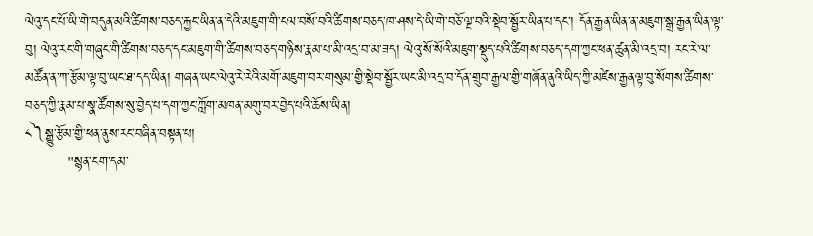ལེའུ་དང་པོ་ཡི་གེ་བདུན་མའི་ཚིགས་བཅད་རྐྱང་ཡིན་ན་དེའི་མཇུག་གི་ངལ་བསོ་བའི་ཚིགས་བཅད་ཁ་ཤས་དེ་ཡི་གེ་བཅོ་ལྔ་བའི་སྡེབ་སྦྱོར་ཡིན་པ་དང་། དོན་རྒྱན་ཡིན་ན་མཇུག་སྒྲ་རྒྱན་ཡིན་ལྟ་བུ། ལེའུ་རང་གི་གཞུང་གི་ཚིགས་བཅད་དང་མཇུག་གི་ཚིགས་བཅད་གཉིས་རྣམ་པ་མི་འདྲ་བ་མ་ཟད། ལེའུ་སོ་སོའི་མཇུག་སྡུད་པའི་ཚིགས་བཅད་དག་ཀྱང་ཕན་ཚུན་མི་འདྲ་བ། རང་རེ་ལ་མཚོན་ན་ཀ་རྩོམ་ལྟ་བུ་ཡང་ཐ་དད་ཡིན། གཞན་ཡང་ལེའུ་རེ་རེའི་མགོ་མཇུག་བར་གསུམ་གྱི་སྡེབ་སྦྱོར་ཡང་མི་འདྲ་བ་དོན་གྲུབ་རྒྱལ་གྱི་གཞོན་ནུའི་ཡིད་ཀྱི་མཛེས་རྒྱནལྟ་བུ་སོགས་ཚིགས་བཅད་ཀྱི་རྣམ་པ་སྣ་ཚོགས་སུ་བྱེད་པ་དག་ཀྱང་ཀློག་མཁན་མགུ་བར་བྱེད་པའི་ཆོས་ཡིན།
༨༽སྒྱུ་རྩོམ་གྱི་ཕན་ནུས་རང་བཞིན་བསྟན་པ།
         "སྙན་ངག་དམ་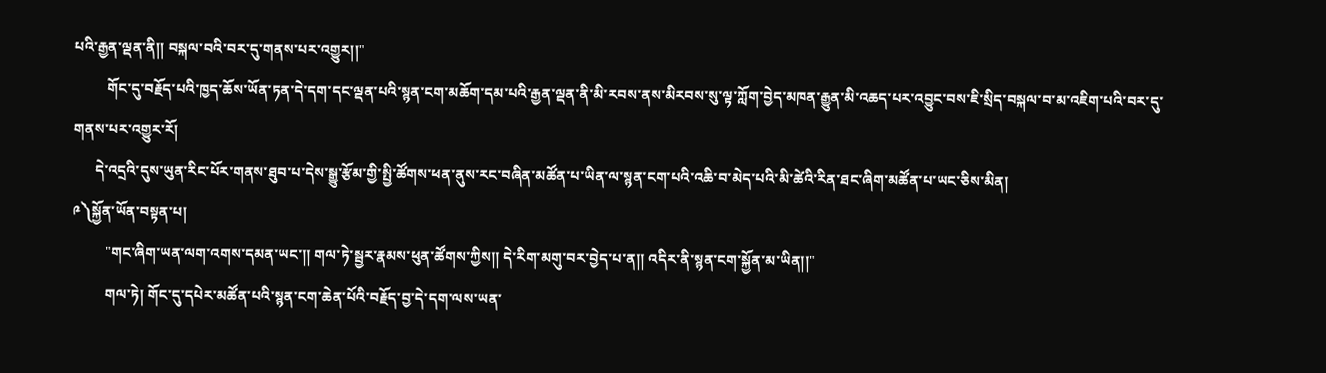པའི་རྒྱན་ལྡན་ནི།། བསྐལ་བའི་བར་དུ་གནས་པར་འགྱུར།།"
         གོང་དུ་བརྗོད་པའི་ཁྱད་ཆོས་ཡོན་ཏན་དེ་དག་དང་ལྡན་པའི་སྙན་ངག་མཆོག་དམ་པའི་རྒྱན་ལྡན་ནི་མི་རབས་ནས་མིརབས་སུ་ལྟ་ཀློག་བྱེད་མཁན་རྒྱུན་མི་འཆད་པར་འབྱུང་བས་ཇི་སྲིད་བསྐལ་བ་མ་འཇིག་པའི་བར་དུ་གནས་པར་འགྱུར་རོ།
      དེ་འདྲའི་དུས་ཡུན་རིང་པོར་གནས་ཐུབ་པ་དེས་སྒྱུ་རྩོམ་གྱི་སྤྱི་ཚོགས་ཕན་ནུས་རང་བཞིན་མཚོན་པ་ཡིན་ལ་སྙན་ངག་པའི་འཆི་བ་མེད་པའི་མི་ཚེའི་རིན་ཐང་ཞིག་མཚོན་པ་ཡང་ཅིས་མིན།
༩༽སྐྱོན་ཡོན་བསྟན་པ།
         "གང་ཞིག་ཡན་ལག་འགས་དམན་ཡང་།། གལ་ཏེ་སྦྱར་རྣམས་ཕུན་ཚོགས་ཀྱིས།། དེ་རིག་མགུ་བར་བྱེད་པ་ན།། འདིར་ནི་སྙན་ངག་སྐྱོན་མ་ཡིན།།"
         གལ་ཏེ། གོང་དུ་དཔེར་མཚོན་པའི་སྙན་ངག་ཆེན་པོའི་བརྗོད་བྱ་དེ་དག་ལས་ཡན་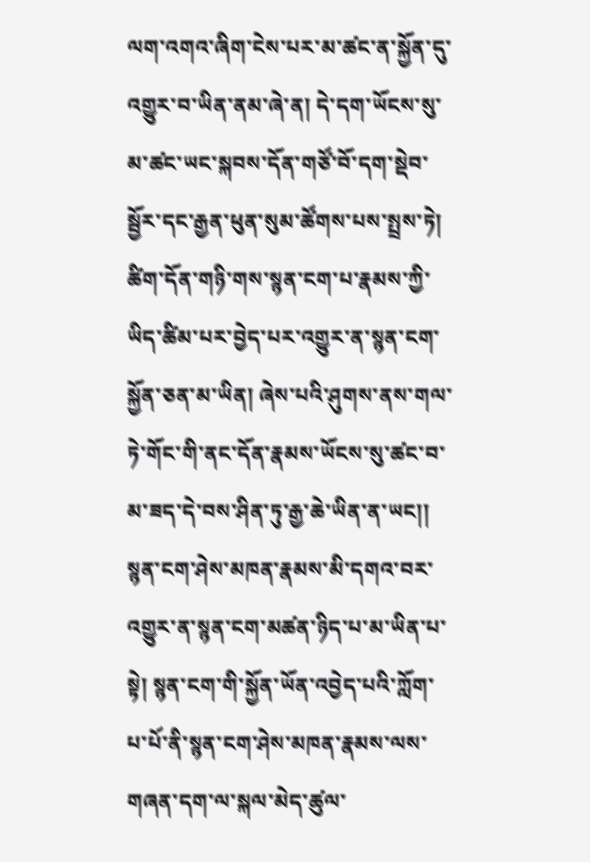ལག་འགའ་ཞིག་ངེས་པར་མ་ཚང་ན་སྐྱོན་དུ་འགྱུར་བ་ཡིན་ནམ་ཞེ་ན། དེ་དག་ཡོངས་སུ་མ་ཚང་ཡང་སྐབས་དོན་གཙོ་བོ་དག་སྡེབ་སྦྱོར་དང་རྒྱན་ཕུན་སུམ་ཚོགས་པས་སྤྲས་ཏེ། ཚིག་དོན་གཉི་གས་སྙན་ངག་པ་རྣམས་ཀྱི་ཡིད་ཚིམ་པར་བྱེད་པར་འགྱུར་ན་སྙན་ངག་སྐྱོན་ཅན་མ་ཡིན། ཞེས་པའི་ཤུགས་ནས་གལ་ཏེ་གོང་གི་ནང་དོན་རྣམས་ཡོངས་སུ་ཚང་བ་མ་ཟད་དེ་བས་ཤིན་ཏུ་རྒྱ་ཆེ་ཡིན་ན་ཡང།། སྙན་ངག་ཤེས་མཁན་རྣམས་མི་དགའ་བར་འགྱུར་ན་སྙན་ངག་མཚན་ཉིད་པ་མ་ཡིན་པ་སྟེ། སྙན་ངག་གི་སྐྱོན་ཡོན་འབྱེད་པའི་ཀློག་པ་པོ་ནི་སྙན་ངག་ཤེས་མཁན་རྣམས་ལས་གཞན་དག་ལ་སྐལ་མེད་ཚུལ་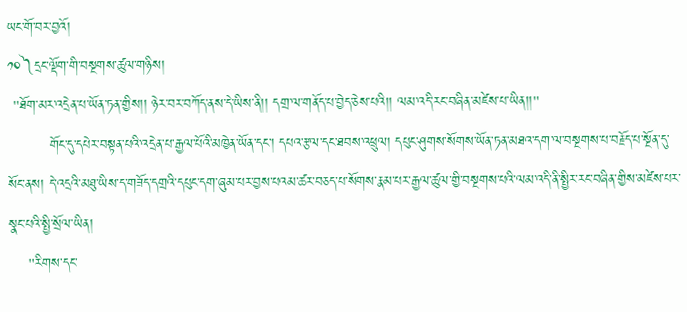ཡང་གོ་བར་བྱའོ།
༡༠༽དྲང་ལྡོག་གི་བསྔགས་ཚུལ་གཉིས།
 "ཐོག་མར་འདྲེན་པ་ཡོན་ཏན་གྱིས།། ཉེར་བར་བཀོད་ནས་དེ་ཡིས་ནི།། དགྲ་ལ་གནོད་པ་བྱེད་ཅེས་པའི།། ལམ་འདི་རང་བཞིན་མཛེས་པ་ཡིན།།"
         གོང་དུ་དཔེར་བསྟན་པའི་འདྲེན་པ་རྒྱལ་པོའི་མཁྱེན་ཡོན་དང་། དཔའ་རྩལ་དང་ཐབས་འཕྲུལ། དཔུང་ཤུགས་སོགས་ཡོན་ཏན་མཐའ་དག་ལ་བསྔགས་པ་བརྗོད་པ་སྔོན་དུ་སོང་ནས། དེ་འདྲའི་མཐུ་ཡིས་ད་གཟོད་དགྲའི་དཔུང་དག་ཞུམ་པར་བྱས་པའམ་ཚར་བཅད་པ་སོགས་རྣམ་པར་རྒྱལ་ཚུལ་གྱི་བསྔགས་པའི་ལམ་འདི་ནི་སྤྱིར་རང་བཞིན་གྱིས་མཛེས་པར་སྣང་པའི་སྤྱི་སྲོལ་ཡིན།
    "རིགས་དང་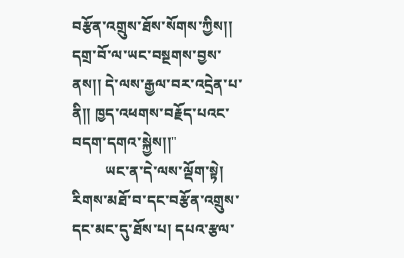བརྩོན་འགྲུས་ཐོས་སོགས་ཀྱིས།། དགྲ་བོ་ལ་ཡང་བསྔགས་བྱས་ནས།། དེ་ལས་རྒྱལ་བར་འདྲེན་པ་ནི།། ཁྱད་འཕགས་བརྗོད་པའང་བདག་དགའ་སྐྱེས།།"
         ཡང་ན་དེ་ལས་ལྡོག་སྟེ། རིགས་མཐོ་བ་དང་བརྩོན་འགྲུས་དང་མང་དུ་ཐོས་པ། དཔའ་རྩལ་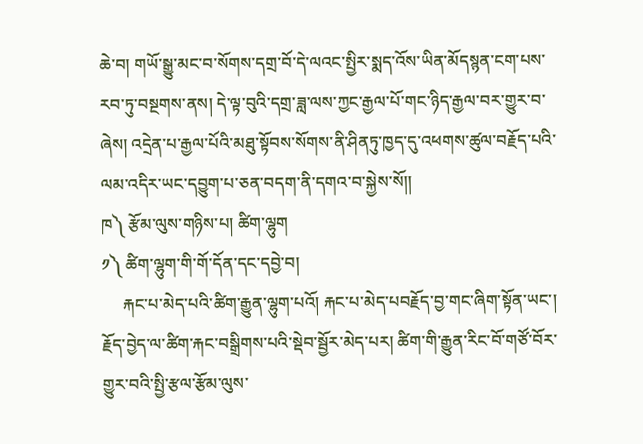ཆེ་བ། གཡོ་སྒྱུ་མང་བ་སོགས་དགྲ་བོ་དེ་ལའང་སྤྱིར་སྨད་འོས་ཡིན་མོདསྙན་ངག་པས་རབ་ཏུ་བསྔགས་ནས། དེ་ལྟ་བུའི་དགྲ་ཟླ་ལས་ཀྱང་རྒྱལ་པོ་གང་ཉིད་རྒྱལ་བར་གྱུར་བ་ཞེས། འདྲེན་པ་རྒྱལ་པོའི་མཐུ་སྟོབས་སོགས་ནི་ཤིནཏུ་ཁྱད་དུ་འཕགས་ཚུལ་བརྗོད་པའི་ལམ་འདིར་ཡང་དབྱུག་པ་ཅན་བདག་ནི་དགའ་བ་སྐྱེས་སོ།།
ཁ༽ རྩོམ་ལུས་གཉིས་པ། ཚིག་ལྷུག
༡༽ ཚིག་ལྷུག་གི་གོ་དོན་དང་དབྱེ་བ།
     རྐང་པ་མེད་པའི་ཚིག་རྒྱུན་ལྷུག་པའོ། རྐང་པ་མེད་པབརྗོད་བྱ་གང་ཞིག་སྟོན་ཡང་། རྗོད་བྱེད་ལ་ཚིག་རྐང་བསྒྲིགས་པའི་སྡེབ་སྦྱོར་མེད་པར། ཚིག་གི་རྒྱུན་རིང་བོ་གཙོ་བོར་གྱུར་བའི་སྤྱི་རྩལ་རྩོམ་ལུས་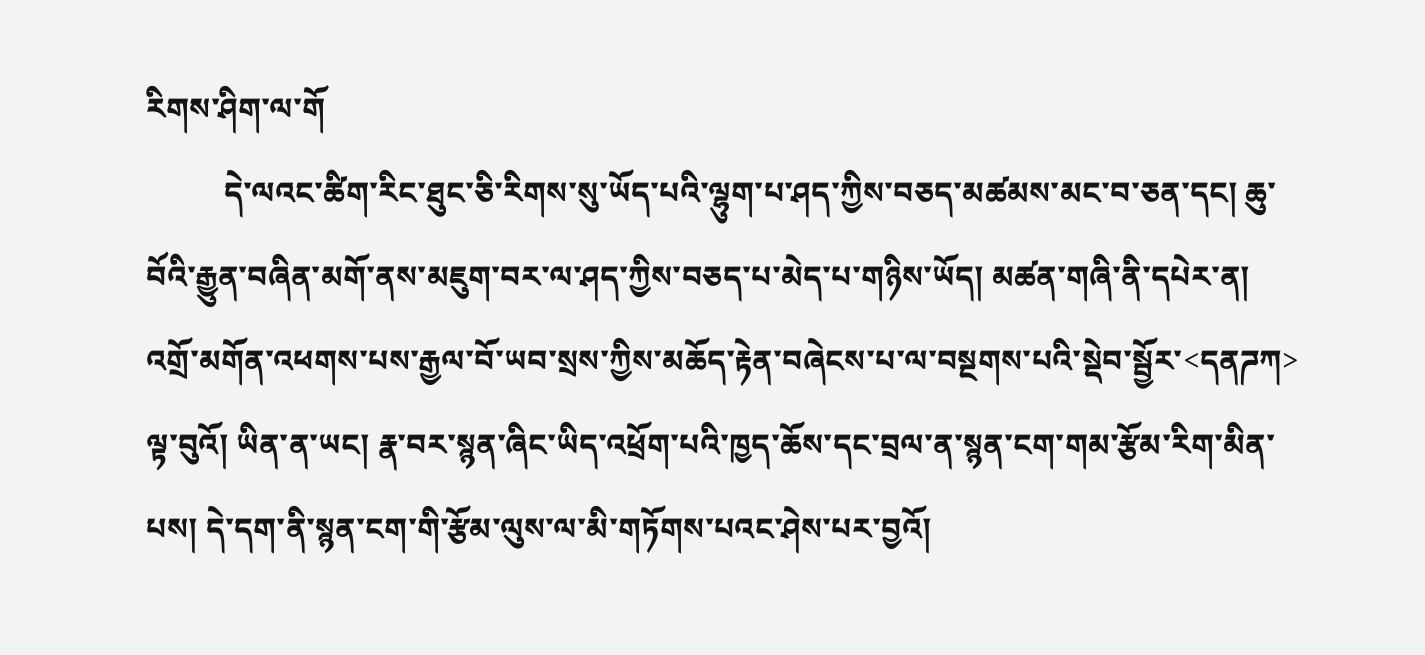རིགས་ཤིག་ལ་གོ
          དེ་ལའང་ཚིག་རིང་ཐུང་ཅི་རིགས་སུ་ཡོད་པའི་ལྷུག་པ་ཤད་ཀྱིས་བཅད་མཚམས་མང་བ་ཅན་དང། ཆུ་བོའི་རྒྱུན་བཞིན་མགོ་ནས་མཇུག་བར་ལ་ཤད་ཀྱིས་བཅད་པ་མེད་པ་གཉིས་ཡོད། མཚན་གཞི་ནི་དཔེར་ན། འགྲོ་མགོན་འཕགས་པས་རྒྱལ་བོ་ཡབ་སྲས་ཀྱིས་མཆོད་རྟེན་བཞེངས་པ་ལ་བསྔགས་པའི་སྡེབ་སྦྱོར་<དནཌཀ> ལྟ་བུའོ། ཡིན་ན་ཡང། རྣ་བར་སྙན་ཞིང་ཡིད་འཕྲོག་པའི་ཁྱད་ཆོས་དང་བྲལ་ན་སྙན་ངག་གམ་རྩོམ་རིག་མིན་པས། དེ་དག་ནི་སྙན་ངག་གི་རྩོམ་ལུས་ལ་མི་གཏོགས་པའང་ཤེས་པར་བྱའོ།